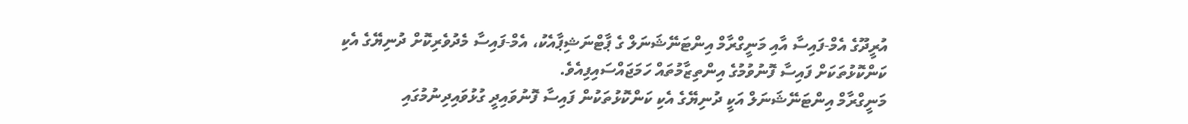އުރީދޫގެ އެމް-ފައިސާ އާއި މަނީގްރާމް އިންޓަނޭޝަނަލް ގެ ޕާޓްނަޝިޕާއެކު، އެމް-ފައިސާ މެދުވެރިކޮށް ދުނިޔޭގެ އެކި ކަންކޮޅުތަކަށް ފައިސާ ފޮނުވުމުގެ އިންތިޒާމުތައް ހަމަޖައްސައިފިއެވެ.
މަނީގްރާމް އިންޓަނޭޝަނަލް އަކީ ދުނިޔޭގެ އެކި ކަންކޮޅުތަކުން ފައިސާ ފޮނުވައިދީ ގުޅުވައިދިނުމުގައި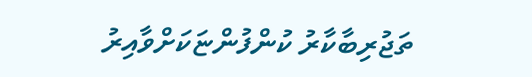ތަޖުރިބާކާރު ކުންފުންޏަކަށްވާއިރު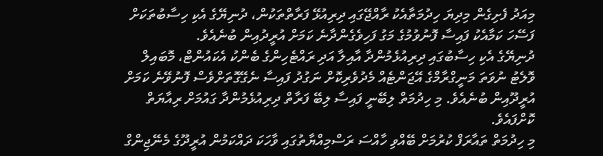މިއަދު ފެށިގެން މިދިޔަ ހިދުމަތާއެކު ރާއްޖޭގައި ދިރިއުޅޭ ފަރާތްތަކުން، ދުނިޔޭގެ އެކި ހިސާބުތަކަށް ފަސޭހަ ކަމާއެކު ފައިސާ ފޮނުވުމުގެ މަގު ފަހިވެގެންދާނެ ކަމަށް އުރީދުއިން ބުނެއެވެ.
ދުނިޔޭގެ އެކި ހިސާބުގައި ދިރިއުޅެމުންދާ އާއިލާ އަދި ރައްޓެހިންގެ ބެންކު އެކައުންޓް، މޮބައިލް ވޮލެޓު ނުވަތަ މަނީގްރާމްގެ އޭޖަންޓެއް މެދުވެރިކޮށް ނަގުދު ފައިސާ ނެގޭގޮތަށްވެސް ފޮނުވޭނެ ކަމަށް އުރީދޫއިން ބުނެއެވެ. މި ހިދުމަތް ލިބޭނީ ފައިސާ ލިބޭ ފަރާތް ދިރިއުޅެމުންދާ ގައުމަށް ރިއާޔަތް ކޮށްފައެވެ.
މި ހިދުމަތް ތައާރަފް ކުރުމަށް ބޭއްވި ހާއްސަ ރަސްމިއްޔާތުގައި ވާހަކަ ދައްކަމުން އުރީދޫގެ މެނޭޖިންގް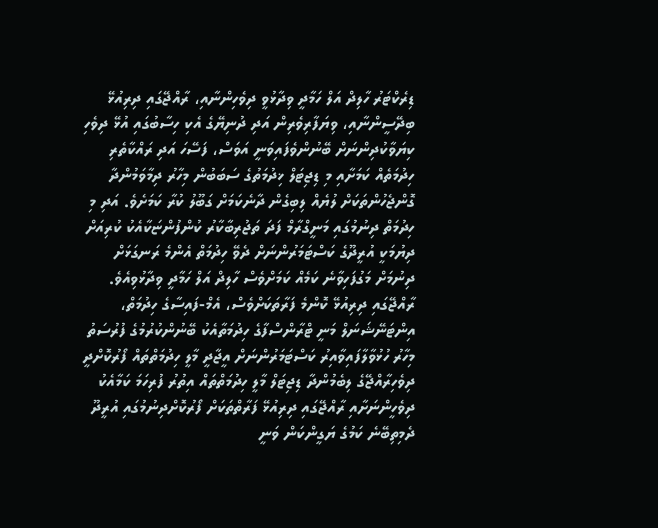ޑިރެކްޓަރު ހާލިދް އަލް ހަމާދީ ވިދާޅުވީ ދިވެހިންނާއި، ރާއްޖޭގައި ދިރިއުޅޭ ބިދޭސީންނާއި، ވިޔަފާރިވެރިން އަދި ދުނިޔޭގެ އެކި ހިސާބުގައި އުޅޭ ދިވެހި ކިޔަވާކުދިންނަށް ބޭނުންވެފައިވަނީ އަވަސް، ފަސޭހަ އަދި ރައްކާތެރި ހިދުމަތެއް ކަމަށާއި މި ޑިޖިޓަލް ޚިދުމަތުގެ ސަބަބުން މިހާރު ދިމާވަމުންދާ ގޮންޖެހުންތަކަށް ލުޔެއް ލިބިގެން ދާނެކަމަށް ގަބޫލު ކުރާ ކަމަށެވެ. އަދި މި ހިދުމަތް ދިނުމުގައި މަނީގްރާމް ފަދަ ތަޖުރިބާކާރު ކުންފުންޏަކާއެކު ކުރިއަށް ދިޔުމަކީ އުރީދޫގެ ކަސްޓަމަރުންނަށް ދެވޭ ހިދުމަތް އެންމެ ރަނގަޅަށް ދިނުމަށް މަގުފަހިވާނެ ކަމެއް ކަމަށްވެސް ހާލިދް އަލް ހަމާދީ ވިދާޅުވިއެވެ.
ރާއްޖޭގައި ދިރިއުޅޭ ކޮންމެ ފަރާތަކަށްވެސް، އެމް-ފައިސާގެ ހިދުމަތް، އިންޓަނޭޝަނަލް މަނީ ޓްރާންސްފާގެ ހިދުމަތާއެކު ބޭނުންކުރުމުގެ ފުރުސަތު މިހާރު ހުޅުވާލާފައިވާއިރު ކަސްޓަމަރުންނަށް އީޖާދީ މާލީ ހިދުމަތްތައް ފޯރުކޮށްދީ ދިވެހިރާއްޖޭގެ ލިބެމުންދާ ޑިޖިޓަލް މާލީ ހިދުމަތްތައް އިތުރު ފުރިހަމަ ކަމާއެކު ދިވެހީންނަށާއި ރާއްޖޭގައި ދިރިއުޅޭ ފަރާތްތަކަށް ފޯރުކޮށްދިނުމުގައި އުރީދޫ ދެމިތިބޭނެ ކަމުގެ ޔަގީންކަން ވަނީ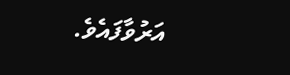އަރުވާފައެވެ.